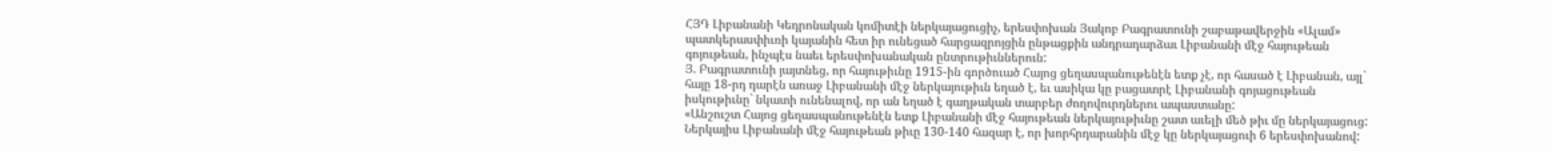ՀՅԴ Լիբանանի Կեդրոնական կոմիտէի ներկայացուցիչ, երեսփոխան Յակոբ Բագրատունի շաբաթավերջին «Ալամ» պատկերասփիւռի կայանին հետ իր ունեցած հարցազրոյցին ընթացքին անդրադարձաւ Լիբանանի մէջ հայութեան գոյութեան, ինչպէս նաեւ երեսփոխանական ընտրութիւններուն:
Յ. Բագրատունի յայտնեց, որ հայութիւնը 1915-ին գործուած Հայոց ցեղասպանութենէն ետք չէ, որ հասած է Լիբանան, այլ` հայը 18-րդ դարէն առաջ Լիբանանի մէջ ներկայութիւն եղած է, եւ ասիկա կը բացատրէ Լիբանանի գոյացութեան իսկութիւնը` նկատի ունենալով, որ ան եղած է գաղթական տարբեր ժողովուրդներու ապաստանը:
«Անշուշտ Հայոց ցեղասպանութենէն ետք Լիբանանի մէջ հայութեան ներկայութիւնը շատ աւելի մեծ թիւ մը ներկայացուց: Ներկայիս Լիբանանի մէջ հայութեան թիւը 130-140 հազար է, որ խորհրդարանին մէջ կը ներկայացուի 6 երեսփոխանով: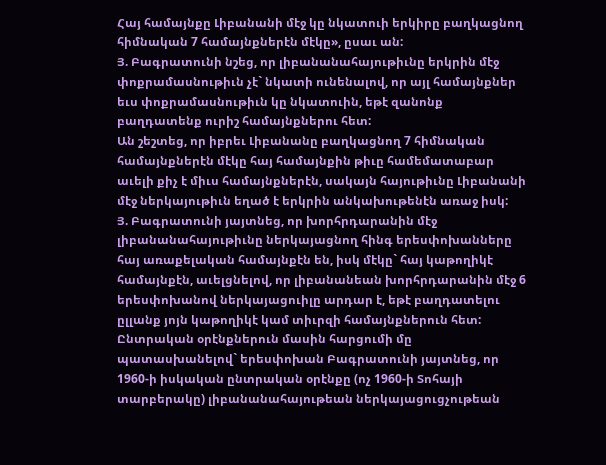Հայ համայնքը Լիբանանի մէջ կը նկատուի երկիրը բաղկացնող հիմնական 7 համայնքներէն մէկը», ըսաւ ան:
Յ. Բագրատունի նշեց, որ լիբանանահայութիւնը երկրին մէջ փոքրամասնութիւն չէ` նկատի ունենալով, որ այլ համայնքներ եւս փոքրամասնութիւն կը նկատուին, եթէ զանոնք բաղդատենք ուրիշ համայնքներու հետ:
Ան շեշտեց, որ իբրեւ Լիբանանը բաղկացնող 7 հիմնական համայնքներէն մէկը հայ համայնքին թիւը համեմատաբար աւելի քիչ է միւս համայնքներէն, սակայն հայութիւնը Լիբանանի մէջ ներկայութիւն եղած է երկրին անկախութենէն առաջ իսկ:
Յ. Բագրատունի յայտնեց, որ խորհրդարանին մէջ լիբանանահայութիւնը ներկայացնող հինգ երեսփոխանները հայ առաքելական համայնքէն են, իսկ մէկը` հայ կաթողիկէ համայնքէն, աւելցնելով, որ լիբանանեան խորհրդարանին մէջ 6 երեսփոխանով ներկայացուիլը արդար է, եթէ բաղդատելու ըլլանք յոյն կաթողիկէ կամ տիւրզի համայնքներուն հետ:
Ընտրական օրէնքներուն մասին հարցումի մը պատասխանելով` երեսփոխան Բագրատունի յայտնեց, որ 1960-ի իսկական ընտրական օրէնքը (ոչ 1960-ի Տոհայի տարբերակը) լիբանանահայութեան ներկայացուցչութեան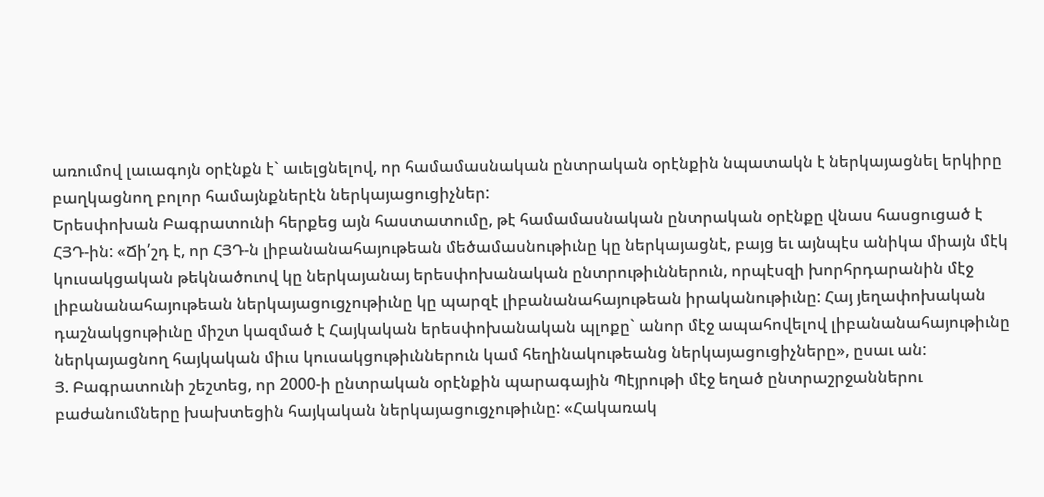առումով լաւագոյն օրէնքն է` աւելցնելով, որ համամասնական ընտրական օրէնքին նպատակն է ներկայացնել երկիրը բաղկացնող բոլոր համայնքներէն ներկայացուցիչներ:
Երեսփոխան Բագրատունի հերքեց այն հաստատումը, թէ համամասնական ընտրական օրէնքը վնաս հասցուցած է ՀՅԴ-ին: «Ճի՛շդ է, որ ՀՅԴ-ն լիբանանահայութեան մեծամասնութիւնը կը ներկայացնէ, բայց եւ այնպէս անիկա միայն մէկ կուսակցական թեկնածուով կը ներկայանայ երեսփոխանական ընտրութիւններուն, որպէսզի խորհրդարանին մէջ լիբանանահայութեան ներկայացուցչութիւնը կը պարզէ լիբանանահայութեան իրականութիւնը: Հայ յեղափոխական դաշնակցութիւնը միշտ կազմած է Հայկական երեսփոխանական պլոքը` անոր մէջ ապահովելով լիբանանահայութիւնը ներկայացնող հայկական միւս կուսակցութիւններուն կամ հեղինակութեանց ներկայացուցիչները», ըսաւ ան:
Յ. Բագրատունի շեշտեց, որ 2000-ի ընտրական օրէնքին պարագային Պէյրութի մէջ եղած ընտրաշրջաններու բաժանումները խախտեցին հայկական ներկայացուցչութիւնը: «Հակառակ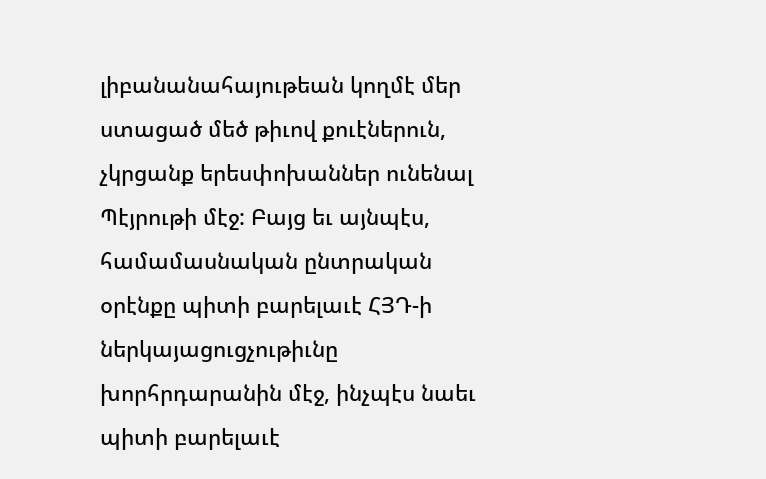լիբանանահայութեան կողմէ մեր ստացած մեծ թիւով քուէներուն, չկրցանք երեսփոխաններ ունենալ Պէյրութի մէջ: Բայց եւ այնպէս, համամասնական ընտրական օրէնքը պիտի բարելաւէ ՀՅԴ-ի ներկայացուցչութիւնը խորհրդարանին մէջ, ինչպէս նաեւ պիտի բարելաւէ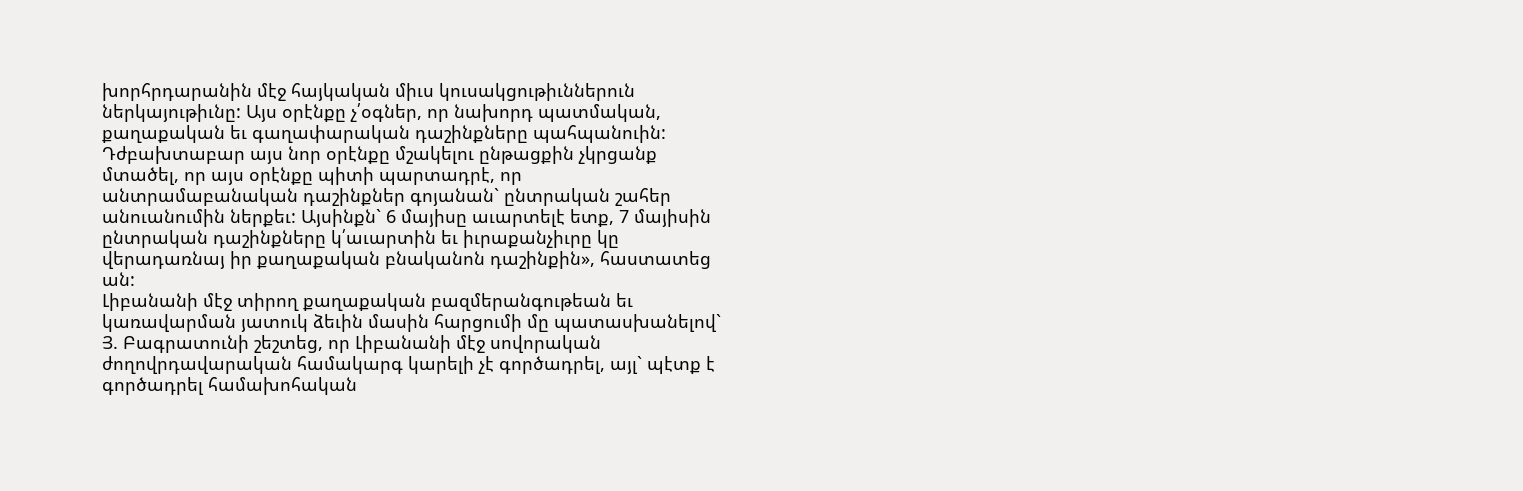խորհրդարանին մէջ հայկական միւս կուսակցութիւններուն ներկայութիւնը: Այս օրէնքը չ՛օգներ, որ նախորդ պատմական, քաղաքական եւ գաղափարական դաշինքները պահպանուին: Դժբախտաբար այս նոր օրէնքը մշակելու ընթացքին չկրցանք մտածել, որ այս օրէնքը պիտի պարտադրէ, որ անտրամաբանական դաշինքներ գոյանան` ընտրական շահեր անուանումին ներքեւ: Այսինքն` 6 մայիսը աւարտելէ ետք, 7 մայիսին ընտրական դաշինքները կ՛աւարտին եւ իւրաքանչիւրը կը վերադառնայ իր քաղաքական բնականոն դաշինքին», հաստատեց ան:
Լիբանանի մէջ տիրող քաղաքական բազմերանգութեան եւ կառավարման յատուկ ձեւին մասին հարցումի մը պատասխանելով` Յ. Բագրատունի շեշտեց, որ Լիբանանի մէջ սովորական ժողովրդավարական համակարգ կարելի չէ գործադրել, այլ` պէտք է գործադրել համախոհական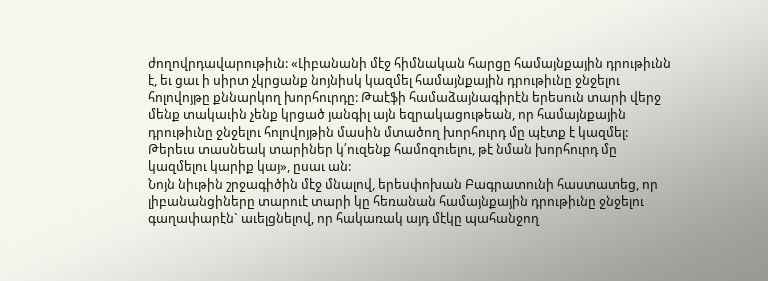ժողովրդավարութիւն: «Լիբանանի մէջ հիմնական հարցը համայնքային դրութիւնն է, եւ ցաւ ի սիրտ չկրցանք նոյնիսկ կազմել համայնքային դրութիւնը ջնջելու հոլովոյթը քննարկող խորհուրդը: Թաէֆի համաձայնագիրէն երեսուն տարի վերջ մենք տակաւին չենք կրցած յանգիլ այն եզրակացութեան, որ համայնքային դրութիւնը ջնջելու հոլովոյթին մասին մտածող խորհուրդ մը պէտք է կազմել: Թերեւս տասնեակ տարիներ կ՛ուզենք համոզուելու, թէ նման խորհուրդ մը կազմելու կարիք կայ», ըսաւ ան:
Նոյն նիւթին շրջագիծին մէջ մնալով, երեսփոխան Բագրատունի հաստատեց, որ լիբանանցիները տարուէ տարի կը հեռանան համայնքային դրութիւնը ջնջելու գաղափարէն` աւելցնելով, որ հակառակ այդ մէկը պահանջող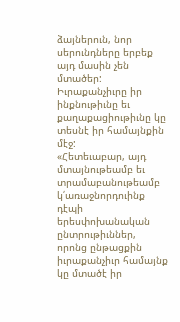ձայներուն, նոր սերունդները երբեք այդ մասին չեն մտածեր: Իւրաքանչիւրը իր ինքնութիւնը եւ քաղաքացիութիւնը կը տեսնէ իր համայնքին մէջ:
«Հետեւաբար, այդ մտայնութեամբ եւ տրամաբանութեամբ կ՛առաջնորդուինք դէպի երեսփոխանական ընտրութիւններ, որոնց ընթացքին իւրաքանչիւր համայնք կը մտածէ իր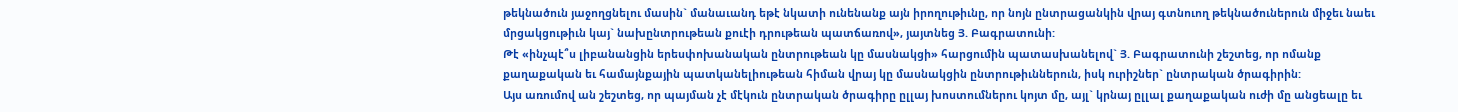թեկնածուն յաջողցնելու մասին` մանաւանդ եթէ նկատի ունենանք այն իրողութիւնը, որ նոյն ընտրացանկին վրայ գտնուող թեկնածուներուն միջեւ նաեւ մրցակցութիւն կայ` նախընտրութեան քուէի դրութեան պատճառով», յայտնեց Յ. Բագրատունի:
Թէ «ինչպէ՞ս լիբանանցին երեսփոխանական ընտրութեան կը մասնակցի» հարցումին պատասխանելով` Յ. Բագրատունի շեշտեց, որ ոմանք քաղաքական եւ համայնքային պատկանելիութեան հիման վրայ կը մասնակցին ընտրութիւններուն, իսկ ուրիշներ` ընտրական ծրագիրին:
Այս առումով ան շեշտեց, որ պայման չէ մէկուն ընտրական ծրագիրը ըլլայ խոստումներու կոյտ մը, այլ` կրնայ ըլլալ քաղաքական ուժի մը անցեալը եւ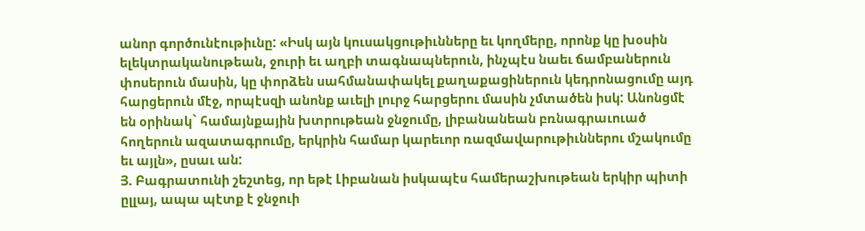անոր գործունէութիւնը: «Իսկ այն կուսակցութիւնները եւ կողմերը, որոնք կը խօսին ելեկտրականութեան, ջուրի եւ աղբի տագնապներուն, ինչպէս նաեւ ճամբաներուն փոսերուն մասին, կը փորձեն սահմանափակել քաղաքացիներուն կեդրոնացումը այդ հարցերուն մէջ, որպէսզի անոնք աւելի լուրջ հարցերու մասին չմտածեն իսկ: Անոնցմէ են օրինակ` համայնքային խտրութեան ջնջումը, լիբանանեան բռնագրաւուած հողերուն ազատագրումը, երկրին համար կարեւոր ռազմավարութիւններու մշակումը եւ այլն», ըսաւ ան:
Յ. Բագրատունի շեշտեց, որ եթէ Լիբանան իսկապէս համերաշխութեան երկիր պիտի ըլլայ, ապա պէտք է ջնջուի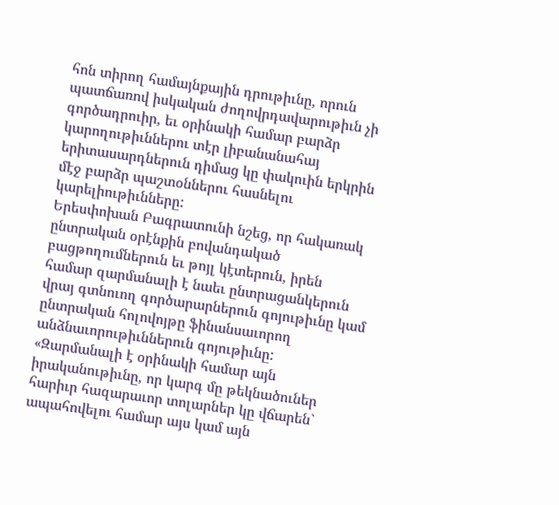հոն տիրող համայնքային դրութիւնը, որուն պատճառով իսկական ժողովրդավարութիւն չի գործադրուիր, եւ օրինակի համար բարձր կարողութիւններու տէր լիբանանահայ երիտասարդներուն դիմաց կը փակուին երկրին մէջ բարձր պաշտօններու հասնելու կարելիութիւնները:
Երեսփոխան Բագրատունի նշեց, որ հակառակ ընտրական օրէնքին բովանդակած բացթողումներուն եւ թոյլ կէտերուն, իրեն համար զարմանալի է նաեւ ընտրացանկերուն վրայ գտնուող գործարարներուն գոյութիւնը կամ ընտրական հոլովոյթը ֆինանսաւորող անձնաւորութիւններուն գոյութիւնը: «Զարմանալի է օրինակի համար այն իրականութիւնը, որ կարգ մը թեկնածուներ հարիւր հազարաւոր տոլարներ կը վճարեն` ապահովելու համար այս կամ այն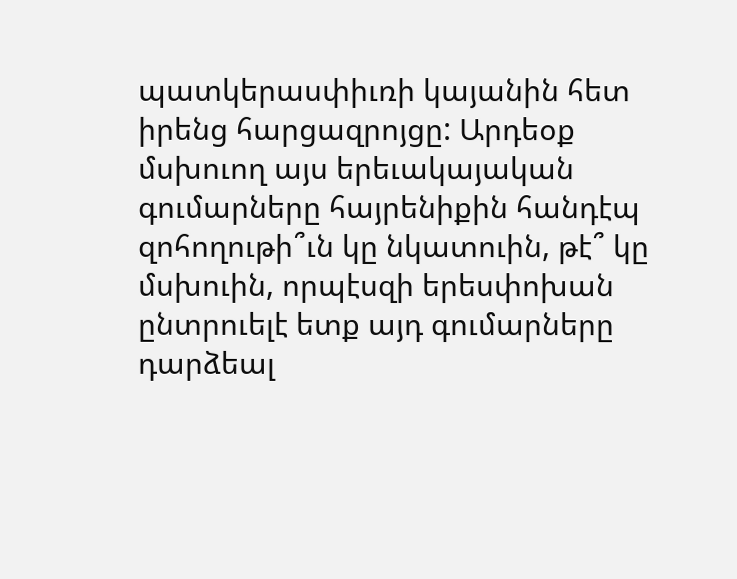պատկերասփիւռի կայանին հետ իրենց հարցազրոյցը: Արդեօք մսխուող այս երեւակայական գումարները հայրենիքին հանդէպ զոհողութի՞ւն կը նկատուին, թէ՞ կը մսխուին, որպէսզի երեսփոխան ընտրուելէ ետք այդ գումարները դարձեալ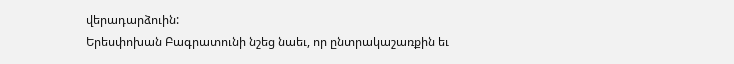վերադարձուին:
Երեսփոխան Բագրատունի նշեց նաեւ, որ ընտրակաշառքին եւ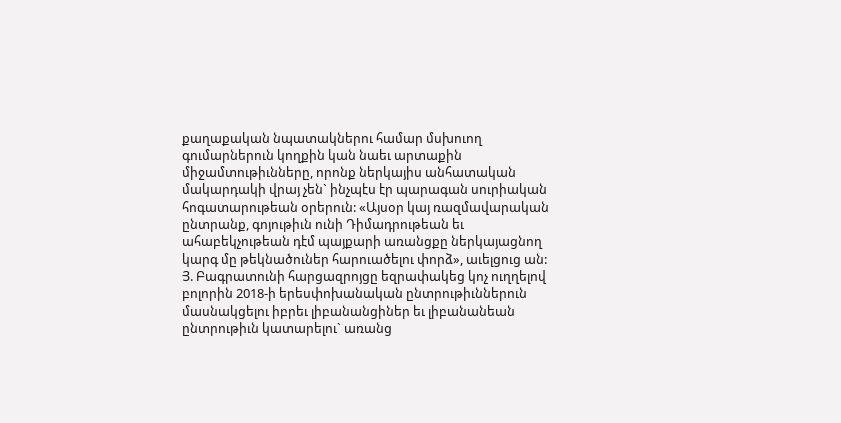քաղաքական նպատակներու համար մսխուող գումարներուն կողքին կան նաեւ արտաքին միջամտութիւնները, որոնք ներկայիս անհատական մակարդակի վրայ չեն` ինչպէս էր պարագան սուրիական հոգատարութեան օրերուն: «Այսօր կայ ռազմավարական ընտրանք, գոյութիւն ունի Դիմադրութեան եւ ահաբեկչութեան դէմ պայքարի առանցքը ներկայացնող կարգ մը թեկնածուներ հարուածելու փորձ», աւելցուց ան:
Յ. Բագրատունի հարցազրոյցը եզրափակեց կոչ ուղղելով բոլորին 2018-ի երեսփոխանական ընտրութիւններուն մասնակցելու իբրեւ լիբանանցիներ եւ լիբանանեան ընտրութիւն կատարելու` առանց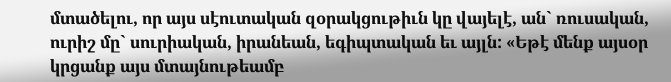մտածելու, որ այս սէուտական զօրակցութիւն կը վայելէ, ան` ռուսական, ուրիշ մը` սուրիական, իրանեան, եգիպտական եւ այլն: «Եթէ մենք այսօր կրցանք այս մտայնութեամբ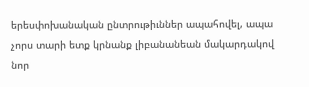երեսփոխանական ընտրութիւններ ապահովել, ապա չորս տարի ետք կրնանք լիբանանեան մակարդակով նոր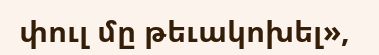փուլ մը թեւակոխել»,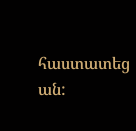հաստատեց ան: